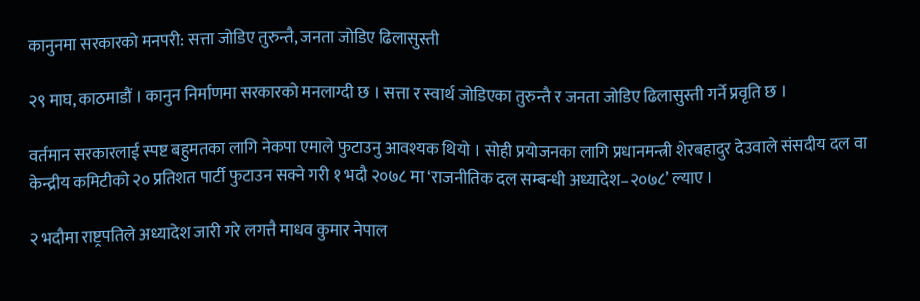कानुनमा सरकारको मनपरी: सत्ता जोडिए तुरुन्तै, जनता जोडिए ढिलासुस्ती

२९ माघ, काठमाडौं । कानुन निर्माणमा सरकारको मनलाग्दी छ । सत्ता र स्वार्थ जोडिएका तुरुन्तै र जनता जोडिए ढिलासुस्ती गर्ने प्रवृति छ ।

वर्तमान सरकारलाई स्पष्ट बहुमतका लागि नेकपा एमाले फुटाउनु आवश्यक थियो । सोही प्रयोजनका लागि प्रधानमन्त्री शेरबहादुर देउवाले संसदीय दल वा केन्द्रीय कमिटीको २० प्रतिशत पार्टी फुटाउन सक्ने गरी १ भदौ २०७८ मा ‘राजनीतिक दल सम्बन्धी अध्यादेश–२०७८’ ल्याए ।

२ भदौमा राष्ट्रपतिले अध्यादेश जारी गरे लगत्तै माधव कुमार नेपाल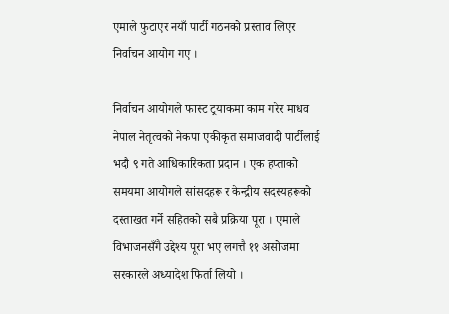एमाले फुटाएर नयाँ पार्टी गठनको प्रस्ताव लिएर निर्वाचन आयोग गए ।

निर्वाचन आयोगले फास्ट ट्रयाकमा काम गरेर माधव नेपाल नेतृत्वको नेकपा एकीकृत समाजवादी पार्टीलाई भदौ ९ गते आधिकारिकता प्रदान । एक हप्ताको समयमा आयोगले सांसदहरू र केन्द्रीय सदस्यहरूको दस्ताखत गर्ने सहितको सबै प्रक्रिया पूरा । एमाले विभाजनसँगै उद्देश्य पूरा भए लगत्तै ११ असोजमा सरकारले अध्यादेश फिर्ता लियो ।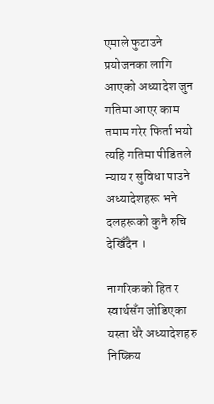एमाले फुटाउने प्रयोजनका लागि आएको अध्यादेश जुन गतिमा आएर काम तमाम गरेर फिर्ता भयो त्यहि गतिमा पीडितले न्याय र सुविधा पाउने अध्यादेशहरू भने दलहरूको कुनै रुचि देखिँदैन ।

नागरिकको हित र स्वार्थसँग जोडिएका यस्ता धेरै अध्यादेशहरु निष्क्रिय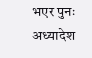भएर पुनः अध्यादेश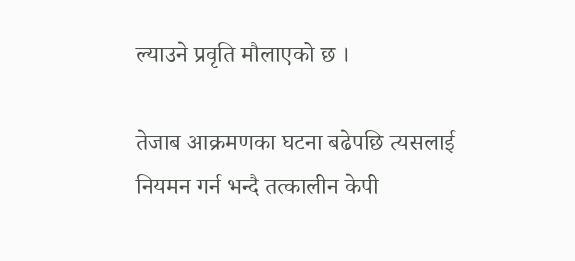ल्याउने प्रवृति मौलाएको छ ।

तेजाब आक्रमणका घटना बढेपछि त्यसलाई नियमन गर्न भन्दै तत्कालीन केपी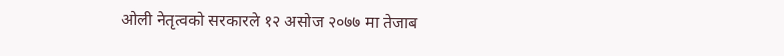ओली नेतृत्वको सरकारले १२ असोज २०७७ मा तेजाब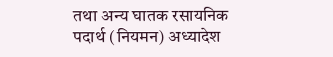तथा अन्य घातक रसायनिक पदार्थ (नियमन) अध्यादेश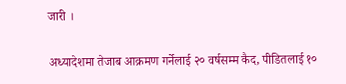जारी ।

अध्यादेशमा तेजाब आक्रमण गर्नेलाई २० वर्षसम्म कैद, पीडितलाई १०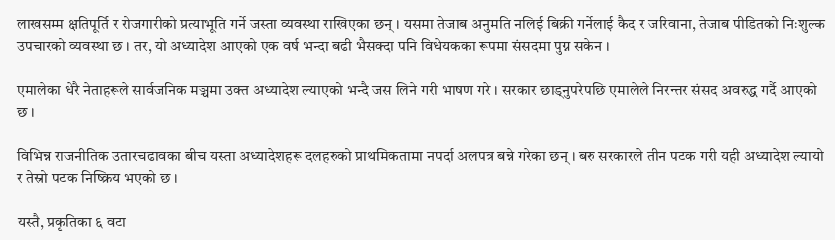लाखसम्म क्षतिपूर्ति र रोजगारीको प्रत्याभूति गर्ने जस्ता व्यवस्था राखिएका छन् । यसमा तेजाब अनुमति नलिई बिक्री गर्नेलाई कैद र जरिवाना, तेजाब पीडितको निःशुल्क उपचारको व्यवस्था छ । तर, यो अध्यादेश आएको एक वर्ष भन्दा बढी भैसक्दा पनि विधेयकका रूपमा संसदमा पुग्न सकेन ।

एमालेका धेरै नेताहरूले सार्वजनिक मञ्चमा उक्त अध्यादेश ल्याएको भन्दै जस लिने गरी भाषण गरे । सरकार छाड्नुपरेपछि एमालेले निरन्तर संसद अवरुद्ध गर्दै आएको छ ।

विभिन्न राजनीतिक उतारचढावका बीच यस्ता अध्यादेशहरू दलहरुको प्राथमिकतामा नपर्दा अलपत्र बन्ने गरेका छन् । बरु सरकारले तीन पटक गरी यही अध्यादेश ल्यायो र तेस्रो पटक निष्क्रिय भएको छ ।

यस्तै, प्रकृतिका ६ वटा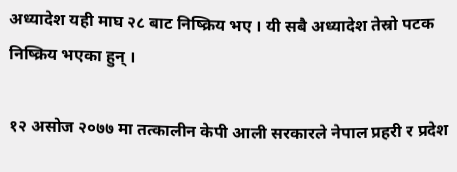अध्यादेश यही माघ २८ बाट निष्क्रिय भए । यी सबै अध्यादेश तेस्रो पटक निष्क्रिय भएका हुन् ।

१२ असोज २०७७ मा तत्कालीन केपी आली सरकारले नेपाल प्रहरी र प्रदेश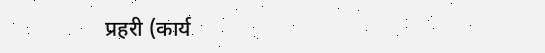प्रहरी (कार्य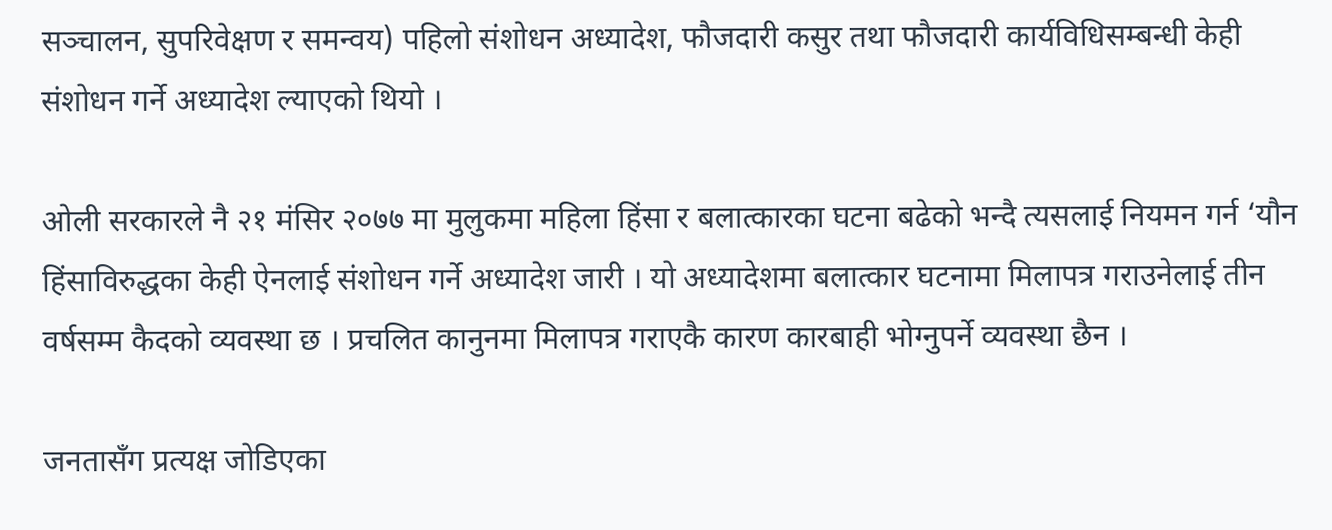सञ्चालन, सुपरिवेक्षण र समन्वय) पहिलो संशोधन अध्यादेश, फौजदारी कसुर तथा फौजदारी कार्यविधिसम्बन्धी केही संशोधन गर्ने अध्यादेश ल्याएको थियो ।

ओली सरकारले नै २१ मंसिर २०७७ मा मुलुकमा महिला हिंसा र बलात्कारका घटना बढेको भन्दै त्यसलाई नियमन गर्न ‘यौन हिंसाविरुद्धका केही ऐनलाई संशोधन गर्ने अध्यादेश जारी । यो अध्यादेशमा बलात्कार घटनामा मिलापत्र गराउनेलाई तीन वर्षसम्म कैदको व्यवस्था छ । प्रचलित कानुनमा मिलापत्र गराएकै कारण कारबाही भोग्नुपर्ने व्यवस्था छैन ।

जनतासँग प्रत्यक्ष जोडिएका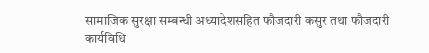सामाजिक सुरक्षा सम्बन्धी अध्यादेशसहित फौजदारी कसुर तथा फौजदारी कार्यविधि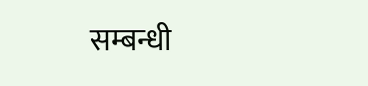सम्बन्धी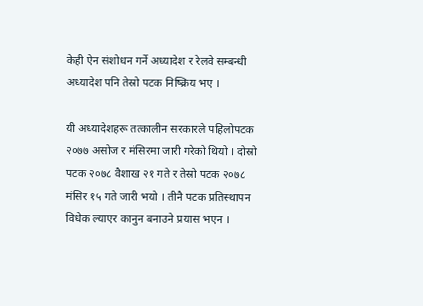केही ऐन संशोधन गर्ने अध्यादेश र रेलवे सम्बन्धी अध्यादेश पनि तेस्रो पटक निष्क्रिय भए ।

यी अध्यादेशहरू तत्कालीन सरकारले पहिलोपटक २०७७ असोज र मंसिरमा जारी गरेको थियो । दोस्रो पटक २०७८ वैशाख २१ गते र तेस्रो पटक २०७८ मंसिर १५ गते जारी भयो । तीनै पटक प्रतिस्थापन विधेक ल्याएर कानुन बनाउने प्रयास भएन ।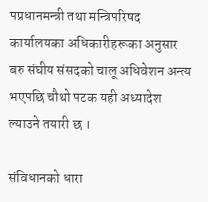पप्रधानमन्त्री तथा मन्त्रिपरिषद कार्यालयका अधिकारीहरूका अनुसार बरु संघीय संसदको चालू अधिवेशन अन्त्य भएपछि चौथो पटक यही अध्यादेश ल्याउने तयारी छ ।

संविधानको धारा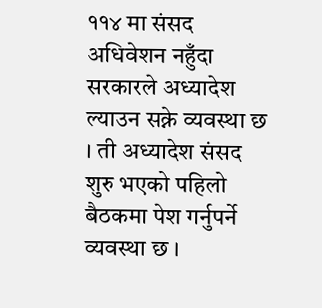११४ मा संसद अधिवेशन नहुँदा सरकारले अध्यादेश ल्याउन सक्ने व्यवस्था छ । ती अध्यादेश संसद शुरु भएको पहिलो बैठकमा पेश गर्नुपर्ने व्यवस्था छ ।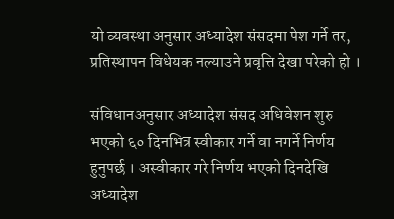यो व्यवस्था अनुसार अध्यादेश संसदमा पेश गर्ने तर, प्रतिस्थापन विधेयक नल्याउने प्रवृत्ति देखा परेको हो ।

संविधानअनुसार अध्यादेश संसद अधिवेशन शुरु भएको ६० दिनभित्र स्वीकार गर्ने वा नगर्ने निर्णय हुनुपर्छ । अस्वीकार गरे निर्णय भएको दिनदेखि अध्यादेश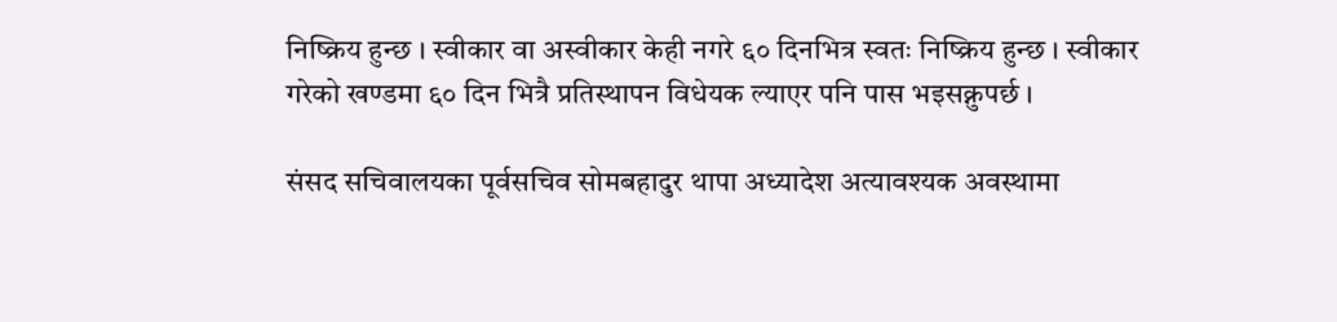निष्क्रिय हुन्छ । स्वीकार वा अस्वीकार केही नगरे ६० दिनभित्र स्वतः निष्क्रिय हुन्छ । स्वीकार गरेको खण्डमा ६० दिन भित्रै प्रतिस्थापन विधेयक ल्याएर पनि पास भइसक्नुपर्छ ।

संसद सचिवालयका पूर्वसचिव सोमबहादुर थापा अध्यादेश अत्यावश्यक अवस्थामा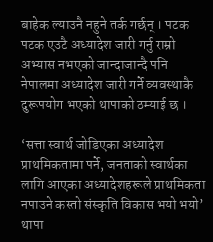बाहेक ल्याउनै नहुने तर्क गर्छन् । पटक पटक एउटै अध्यादेश जारी गर्नु राम्रो अभ्यास नभएको जान्दाजान्दै पनि नेपालमा अध्यादेश जारी गर्ने व्यवस्थाकै दुरूपयोग भएको थापाको ठम्याई छ ।

‘सत्ता स्वार्थ जोडिएका अध्यादेश प्राथमिकतामा पर्ने, जनताको स्वार्थका लागि आएका अध्यादेशहरूले प्राथमिकता नपाउने कस्तो संस्कृति विकास भयो भयो’ थापा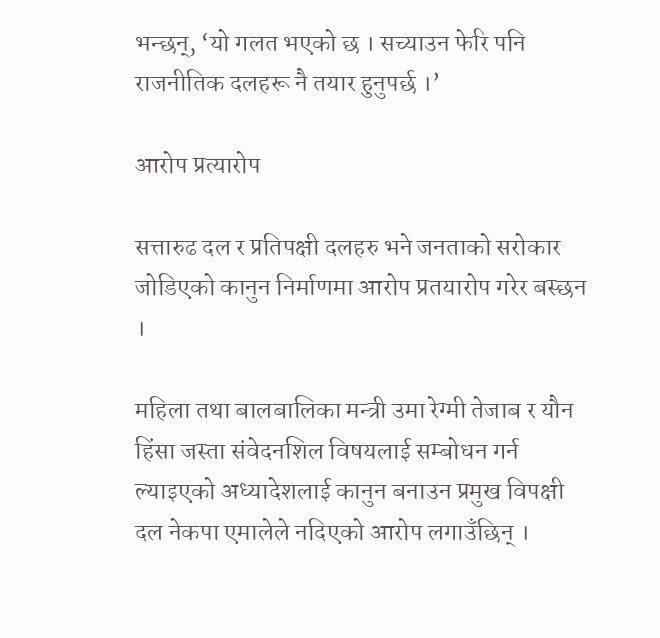भन्छन्, ‘यो गलत भएको छ । सच्याउन फेरि पनि राजनीतिक दलहरू नै तयार हुनुपर्छ ।’

आरोप प्रत्यारोप

सत्तारुढ दल र प्रतिपक्षी दलहरु भने जनताको सरोकार जोडिएको कानुन निर्माणमा आरोप प्रतयारोप गरेर बस्छन ।

महिला तथा बालबालिका मन्त्री उमा रेग्मी तेजाब र यौन हिंसा जस्ता संवेदनशिल विषयलाई सम्बोधन गर्न ल्याइएको अध्यादेशलाई कानुन बनाउन प्रमुख विपक्षी दल नेकपा एमालेले नदिएको आरोप लगाउँछिन् ।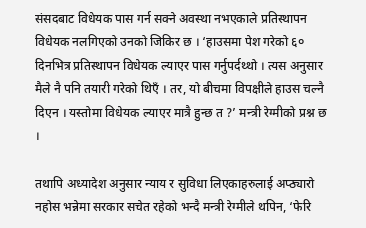संसदबाट विधेयक पास गर्न सक्ने अवस्था नभएकाले प्रतिस्थापन विधेयक नलगिएको उनको जिकिर छ । ‘हाउसमा पेश गरेको ६० दिनभित्र प्रतिस्थापन विधेयक ल्याएर पास गर्नुपर्दथ्थो । त्यस अनुसार मैले नै पनि तयारी गरेको थिएँ । तर, यो बीचमा विपक्षीले हाउस चल्नै दिएन । यस्तोमा विधेयक ल्याएर मात्रै हुन्छ त ?’ मन्त्री रेग्मीको प्रश्न छ ।

तथापि अध्यादेश अनुसार न्याय र सुविधा लिएकाहरुलाई अप्ठ्यारो नहोस भन्नेमा सरकार सचेत रहेको भन्दै मन्त्री रेग्मीले थपिन, ‘फेरि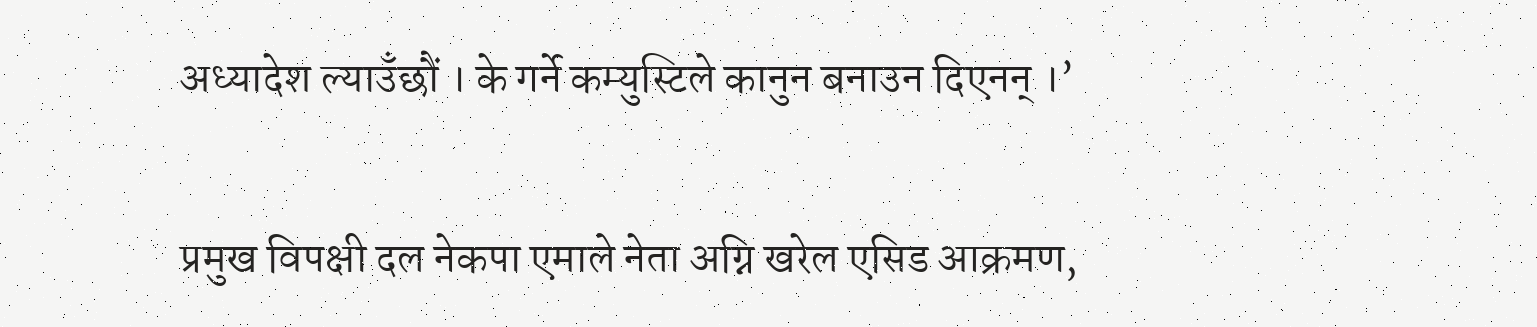अध्यादेश ल्याउँछौं । के गर्ने कम्युस्टिले कानुन बनाउन दिएनन् ।’

प्रमुख विपक्षी दल नेकपा एमाले नेता अग्नि खरेल एसिड आक्रमण,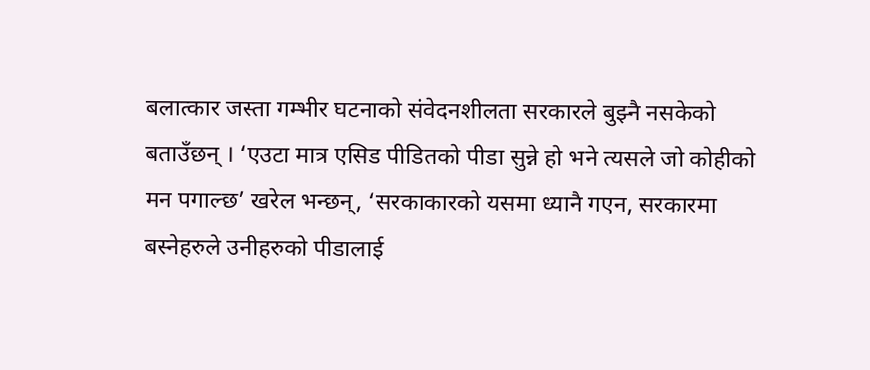बलात्कार जस्ता गम्भीर घटनाको संवेदनशीलता सरकारले बुझ्नै नसकेको बताउँछन् । ‘एउटा मात्र एसिड पीडितको पीडा सुन्ने हो भने त्यसले जो कोहीको मन पगाल्छ’ खरेल भन्छन्, ‘सरकाकारको यसमा ध्यानै गएन, सरकारमा बस्नेहरुले उनीहरुको पीडालाई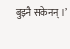बुझ्नै सकेनन् ।’